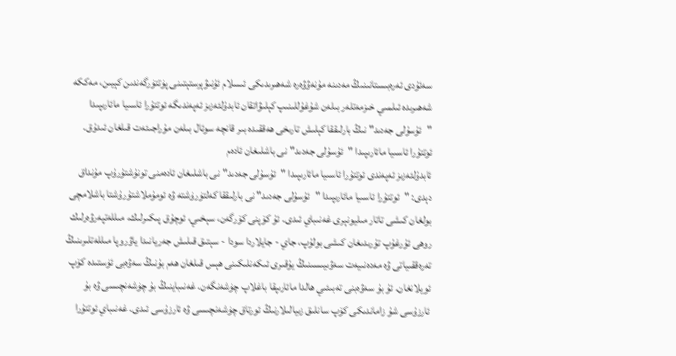سەئۇدى ئەرەبىستانىنىڭ مەدىنە مۇنەۋۋەرە شەھىرىدىكى ئىسلام ئۇنىۋېرستېتىنى پۈتتۈرگەندىن كېيىن، مەككە شەھىرىدە ئىلمىي خىزمەتلەر بىلەن شۇغۇللىنىپ كېلىۋاتقان ئابدۇلئەزىز ئەپەندىگە ئوتتۇرا ئاسىيا مائارىپىدا "ئۇسۇلى جەدىد" نىڭ بارلىققا كېلىش تارىخى ھەققىدە بىر قانچە سوئال بىلەن مۇراجىئەت قىلغان ئىدۇق.
ئوتتۇرا ئاسىيا مائارىپىدا "ئۇسۇلى جەدىد"نى باشلىغان ئادەم
ئابدۇلئەزىز ئەپەندى ئوتتۇرا ئاسىيا مائارىپىدا "ئۇسۇلى جەدىد"نى باشلىغان ئادەمنى تونۇشتۇرۇپ مۇنداق دېدى: "ئوتتۇرا ئاسىيا مائارىپىدا "ئۇسۇلى جەدىد" نى بارلىققا كەلتۈرۈشتە ۋە ئومۇملاشتۇرۇشتا باشلامچى بولغان كىشى تاتار مىليونېرى غەنىباي ئىدى. ئۇ كۆپنى كۆرگەن، سېخىي، ئوچۇق پىكىرلىك، مىللەتپەرۋەرلىك روھى ئۇرغۇپ تۇرىدىغان كىشى بولۇپ، جاي - جايلاردا سودا - سېتىق قىلىش جەريانىدا ياۋروپا مىللەتلىرىنىڭ تەرەققىياتى ۋە مەدەنىيەت سەۋىيىسىنىڭ يۇقىرى ئىكەنلىكىنى ھېس قىلغان ھەم بۇنىڭ سەۋەبى ئۈستىدە كۆپ ئويلانغان. ئۇ بۇ سەۋەبنى تەبىئىي ھالدا مائارىپقا باغلاپ چۈشەنگەن. غەنىباينىڭ بۇ چۈشەنچىسى ۋە بۇ ئارزۇسى شۇ زاماندىكى كۆپ سانلىق زىيالىلارنىڭ ئورتاق چۈشەنچىسى ۋە ئارزۇسى ئىدى. غەنىباي ئوتتۇرا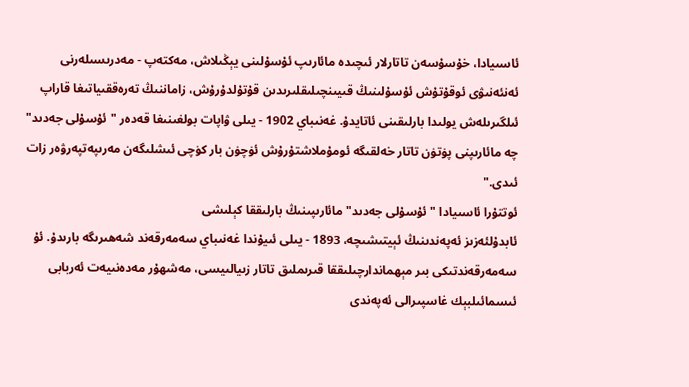ئاسىيادا، خۇسۇسەن تاتارلار ئىچىدە مائارىپ ئۇسۇلىنى يېڭىلاش، مەكتەپ - مەدرىسىلەرنى ئەنئەنىۋى ئوقۇتۇش ئۇسۇلىنىڭ قىيىنچىلىقلىرىدىن قۇتۇلدۇرۇش، زاماننىڭ تەرەققىياتىغا قاراپ ئىلگىرىلەش يولىدا بارلىقىنى ئاتايدۇ. غەنىباي 1902 - يىلى ۋاپات بولغىنىغا قەدەر "ئۇسۇلى جەدىد" چە مائارىپنى پۈتۈن تاتار خەلقىگە ئومۇملاشتۇرۇش ئۈچۈن بار كۈچى ئىشلىگەن مەرىپەتپەرۋەر زات ئىدى."
ئوتتۇرا ئاسىيادا " ئۇسۇلى جەدىد"مائارىپىنىڭ بارلىققا كېلىشى
ئابدۇلئەزىز ئەپەندىنىڭ ئېيتىشىچە، 1893 - يىلى ئىيۇندا غەنىباي سەمەرقەند شەھىرىگە بارىدۇ. ئۇ سەمەرقەندتىكى بىر مېھماندارچىلىققا قىرىملىق تاتار زىيالىيسى، مەشھۇر مەدەنىيەت ئەربابى ئىسمائىلبېك غاسپىرالى ئەپەندى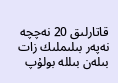قاتارلىق 20 نەچچە نەپەر بىلىملىك زات بىلەن بىللە بولۇپ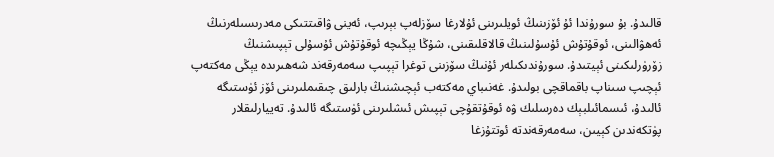قالىدۇ. بۇ سورۇندا ئۇ ئۆزىنىڭ ئويلىرىنى ئۇلارغا سۆزلەپ بېرىپ، ئەينى ۋاقىتتىكى مەدرىسىلەرنىڭ ئەھۋالىنى، ئوقۇتۇش ئۇسۇلىنىڭ قالاقلىقىنى، شۇڭا يېڭىچە ئوقۇتۇش ئۇسۇلى تېپىشنىڭ زۆرۈرلىكىنى ئېيتىدۇ. سورۇندىكىلەر ئۇنىڭ سۆزىنى توغرا تېپىپ سەمەرقەند شەھىرىدە يېڭى مەكتەپ ئېچىپ سىناپ باقماقچى بولىدۇ. غەنىباي مەكتەب ئېچىشنىڭ بارلىق چىقىملىرىنى ئۆز ئۈستىگە ئالىدۇ، ئىسمائىلبېك دەرسلىك ۋە ئوقۇتقۇچى تېپىش ئىشلىرىنى ئۈستىگە ئالىدۇ. تەييارلىقلار پۈتكەندىن كېيىن، سەمەرقەندتە ئوتتۇزغا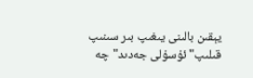يېقىن بالىنى يىغىپ بىر سىنىپ قىلىپ"ئۇسۇلى جەدىد"چە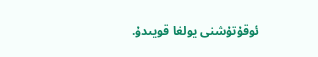ئوقۇتۇشنى يولغا قويىدۇ.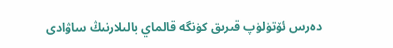دەرس ئۆتۈلۈپ قىرىق كۈنگە قالماي بالىلارنىڭ ساۋادى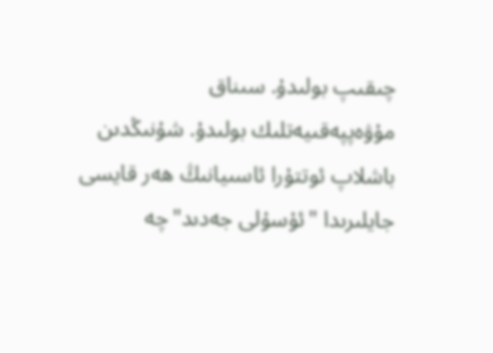چىقىپ بولىدۇ. سىناق مۇۋەپپەقىيەتلىك بولىدۇ. شۇنىڭدىن باشلاپ ئوتتۇرا ئاسىيانىڭ ھەر قايسى جايلىرىدا "ئۇسۇلى جەدىد"چە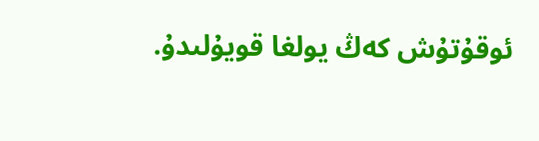ئوقۇتۇش كەڭ يولغا قويۇلىدۇ.